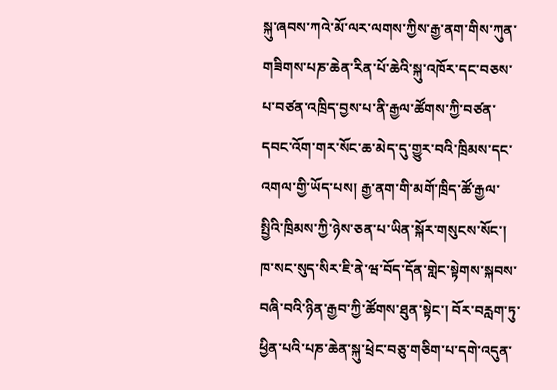སྐུ་ཞབས་ཀའེ་མོ་ལར་ལགས་ཀྱིས་རྒྱ་ནག་གིས་ཀུན་གཟིགས་པཎ་ཆེན་རིན་པོ་ཆེའི་སྐུ་འཁོར་དང་བཅས་པ་བཙན་འཁྲིད་བྱས་པ་ནི་རྒྱལ་ཚོགས་ཀྱི་བཙན་དབང་འོག་གར་སོང་ཆ་མེད་དུ་གྱུར་བའི་ཁྲིམས་དང་འགལ་གྱི་ཡོད་པས། རྒྱ་ནག་གི་མགོ་ཁྲིད་ཚོ་རྒྱལ་སྤྱིའི་ཁྲིམས་ཀྱི་ཉེས་ཅན་པ་ཡིན་སྐོར་གསུངས་སོང་།
ཁ་སང་སུད་སིར་ཇི་ནེ་ཝ་བོད་དོན་གླེང་སྟེགས་སྐབས་བཞི་བའི་ཉིན་རྒྱབ་ཀྱི་ཚོགས་ཐུན་སྟེང་། བོར་བརླག་ཏུ་ཕྱིན་པའི་པཎ་ཆེན་སྐུ་ཕྲེང་བཅུ་གཅིག་པ་དགེ་འདུན་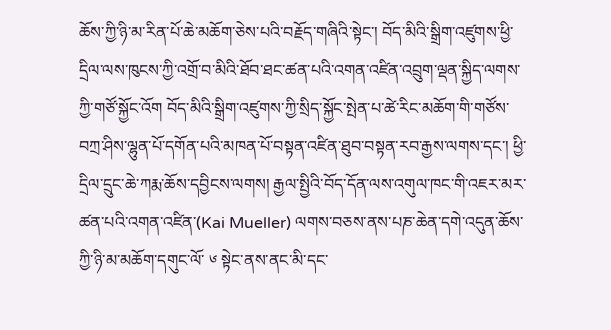ཆོས་ཀྱི་ཉི་མ་རིན་པོ་ཆེ་མཆོག་ཅེས་པའི་བརྗོད་གཞིའི་སྟེང་། བོད་མིའི་སྒྲིག་འཛུགས་ཕྱི་དྲིལ་ལས་ཁུངས་ཀྱི་འགྲོ་བ་མིའི་ཐོབ་ཐང་ཚན་པའི་འགན་འཛིན་འབྲུག་ལྡན་སྐྱིད་ལགས་ཀྱི་གཙོ་སྐྱོང་འོག བོད་མིའི་སྒྲིག་འཛུགས་ཀྱི་སྲིད་སྐྱོང་སྤེན་པ་ཚེ་རིང་མཆོག་གི་གཙོས་བཀྲ་ཤིས་ལྷུན་པོ་དགོན་པའི་མཁན་པོ་བསྟན་འཛིན་ཐུབ་བསྟན་རབ་རྒྱས་ལགས་དང་། ཕྱི་དྲིལ་དྲུང་ཆེ་ཀརྨ་ཆོས་དབྱིངས་ལགས། རྒྱལ་སྤྱིའི་བོད་དོན་ལས་འགུལ་ཁང་གི་འཇར་མར་ཚན་པའི་འགན་འཛིན་(Kai Mueller) ལགས་བཅས་ནས་པཎ་ཆེན་དགེ་འདུན་ཆོས་ཀྱི་ཉི་མ་མཆོག་དགུང་ལོ་ ༦ སྟེང་ནས་ནང་མི་དང་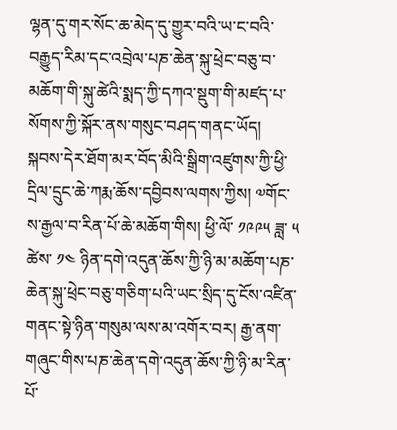ལྷན་དུ་གར་སོང་ཆ་མེད་དུ་གྱུར་བའི་ཡ་ང་བའི་བརྒྱུད་རིམ་དང་འབྲེལ་པཎ་ཆེན་སྐུ་ཕྲེང་བཅུ་བ་མཆོག་གི་སྐུ་ཚེའི་སྨད་ཀྱི་དཀའ་སྡུག་གི་མཛད་པ་སོགས་ཀྱི་སྐོར་ནས་གསུང་བཤད་གནང་ཡོད།
སྐབས་དེར་ཐོག་མར་བོད་མིའི་སྒྲིག་འཛུགས་ཀྱི་ཕྱི་དྲིལ་དྲུང་ཆེ་ཀརྨ་ཆོས་དབྱིབས་ལགས་ཀྱིས། ༧གོང་ས་རྒྱལ་བ་རིན་པོ་ཆེ་མཆོག་གིས། ཕྱི་ལོ་ ༡༩༩༥ ཟླ་ ༥ ཚེས་ ༡༤ ཉིན་དགེ་འདུན་ཆོས་ཀྱི་ཉི་མ་མཆོག་པཎ་ཆེན་སྐུ་ཕྲེང་བཅུ་གཅིག་པའི་ཡང་སྲིད་དུ་ངོས་འཛིན་གནང་སྟེ་ཉིན་གསུམ་ལས་མ་འགོར་བར། རྒྱ་ནག་གཞུང་གིས་པཎ་ཆེན་དགེ་འདུན་ཆོས་ཀྱི་ཉི་མ་རིན་པོ་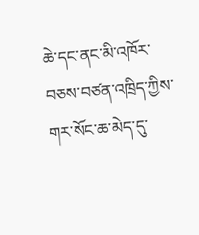ཆེ་དང་ནང་མི་འཁོར་བཅས་བཙན་འཁྲིད་ཀྱིས་གར་སོང་ཆ་མེད་དུ་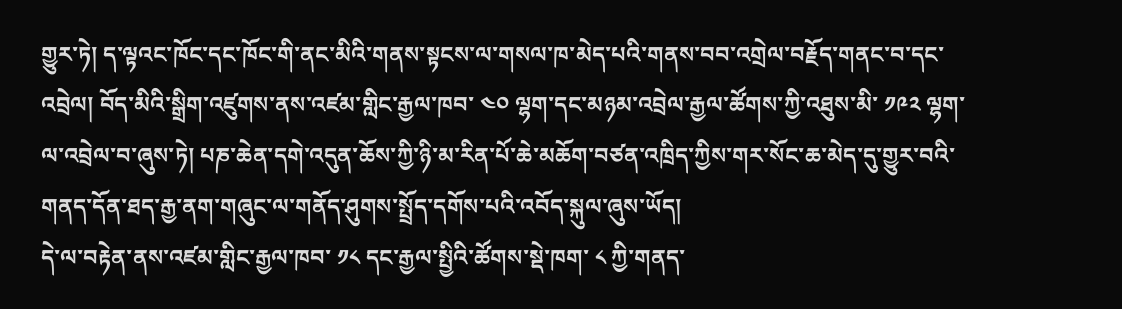གྱུར་ཏེ། ད་ལྟའང་ཁོང་དང་ཁོང་གི་ནང་མིའི་གནས་སྟངས་ལ་གསལ་ཁ་མེད་པའི་གནས་བབ་འགྲེལ་བརྗོད་གནང་བ་དང་འབྲེལ། བོད་མིའི་སྒྲིག་འཛུགས་ནས་འཛམ་གླིང་རྒྱལ་ཁབ་ ༤༠ ལྷག་དང་མཉམ་འབྲེལ་རྒྱལ་ཚོགས་ཀྱི་འཐུས་མི་ ༡༩༢ ལྷག་ལ་འབྲེལ་བ་ཞུས་ཏེ། པཎ་ཆེན་དགེ་འདུན་ཆོས་ཀྱི་ཉི་མ་རིན་པོ་ཆེ་མཆོག་བཙན་འཁྲིད་ཀྱིས་གར་སོང་ཆ་མེད་དུ་གྱུར་བའི་གནད་དོན་ཐད་རྒྱ་ནག་གཞུང་ལ་གནོད་ཤུགས་སྤྲོད་དགོས་པའི་འབོད་སྐུལ་ཞུས་ཡོད།
དེ་ལ་བརྟེན་ནས་འཛམ་གླིང་རྒྱལ་ཁབ་ ༡༨ དང་རྒྱལ་སྤྱིའི་ཚོགས་སྡེ་ཁག་ ༨ ཀྱི་གནད་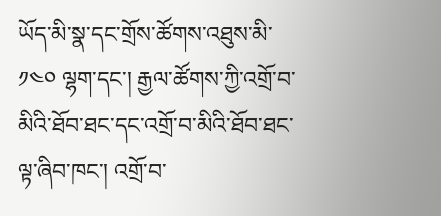ཡོད་མི་སྣ་དང་གྲོས་ཚོགས་འཐུས་མི་ ༡༤༠ ལྷག་དང་། རྒྱལ་ཚོགས་ཀྱི་འགྲོ་བ་མིའི་ཐོབ་ཐང་དང་འགྲོ་བ་མིའི་ཐོབ་ཐང་ལྟ་ཞིབ་ཁང་། འགྲོ་བ་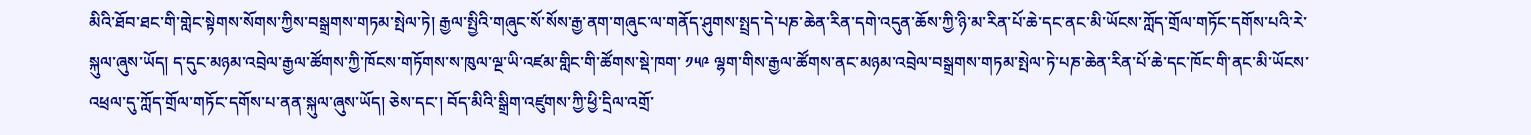མིའི་ཐོབ་ཐང་གི་གླེང་སྟེགས་སོགས་ཀྱིས་བསྒྲགས་གཏམ་སྤེལ་ཏེ། རྒྱལ་སྤྱིའི་གཞུང་སོ་སོས་རྒྱ་ནག་གཞུང་ལ་གནོད་ཤུགས་སྤྲད་དེ་པཎ་ཆེན་རིན་དགེ་འདུན་ཆོས་ཀྱི་ཉི་མ་རིན་པོ་ཆེ་དང་ནང་མི་ཡོངས་ཀློད་གྲོལ་གཏོང་དགོས་པའི་རེ་སྐུལ་ཞུས་ཡོད། ད་དུང་མཉམ་འབྲེལ་རྒྱལ་ཚོགས་ཀྱི་ཁོངས་གཏོགས་ས་ཁུལ་ལྔ་ཡི་འཛམ་གླིང་གི་ཚོགས་སྡེ་ཁག་ ༡༥༩ ལྷག་གིས་རྒྱལ་ཚོགས་ནང་མཉམ་འབྲེལ་བསྒྲགས་གཏམ་སྤེལ་ཏེ་པཎ་ཆེན་རིན་པོ་ཆེ་དང་ཁོང་གི་ནང་མི་ཡོངས་འཕྲལ་དུ་ཀློད་གྲོལ་གཏོང་དགོས་པ་ནན་སྐུལ་ཞུས་ཡོད། ཅེས་དང་། བོད་མིའི་སྒྲིག་འཛུགས་ཀྱི་ཕྱི་དྲིལ་འགྲོ་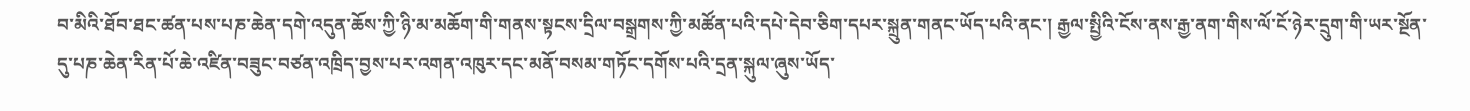བ་མིའི་ཐོབ་ཐང་ཚན་པས་པཎ་ཆེན་དགེ་འདུན་ཆོས་ཀྱི་ཉི་མ་མཆོག་གི་གནས་སྟངས་དྲིལ་བསྒྲགས་ཀྱི་མཚོན་པའི་དཔེ་དེབ་ཅིག་དཔར་སྐྲུན་གནང་ཡོད་པའི་ནང་། རྒྱལ་སྤྱིའི་ངོས་ནས་རྒྱ་ནག་གིས་ལོ་ངོ་ཉེར་དྲུག་གི་ཡར་སྔོན་དུ་པཎ་ཆེན་རིན་པོ་ཆེ་འཛིན་བཟུང་བཙན་འཁྲིད་བྱས་པར་འགན་འཁུར་དང་མནོ་བསམ་གཏོང་དགོས་པའི་དྲན་སྐུལ་ཞུས་ཡོད་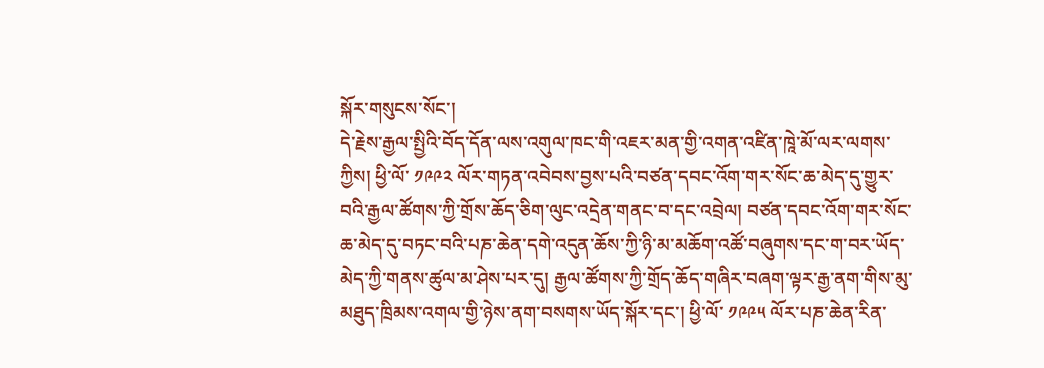སྐོར་གསུངས་སོང་།
དེ་རྗེས་རྒྱལ་སྤྱིའི་བོད་དོན་ལས་འགུལ་ཁང་གི་འཇར་མན་གྱི་འགན་འཛིན་ཁཱེ་མོ་ལར་ལགས་ཀྱིས། ཕྱི་ལོ་ ༡༩༩༢ ལོར་གཏན་འབེབས་བྱས་པའི་བཙན་དབང་འོག་གར་སོང་ཆ་མེད་དུ་གྱུར་བའི་རྒྱལ་ཚོགས་ཀྱི་གྲོས་ཆོད་ཅིག་ལུང་འདྲེན་གནང་བ་དང་འབྲེལ། བཙན་དབང་འོག་གར་སོང་ཆ་མེད་དུ་བཏང་བའི་པཎ་ཆེན་དགེ་འདུན་ཆོས་ཀྱི་ཉི་མ་མཆོག་འཚོ་བཞུགས་དང་ག་བར་ཡོད་མེད་ཀྱི་གནས་ཚུལ་མ་ཤེས་པར་དུ། རྒྱལ་ཚོགས་ཀྱི་གྲོད་ཆོད་གཞིར་བཞག་ལྟར་རྒྱ་ནག་གིས་མུ་མཐུད་ཁྲིམས་འགལ་གྱི་ཉེས་ནག་བསགས་ཡོད་སྐོར་དང་། ཕྱི་ལོ་ ༡༩༩༥ ལོར་པཎ་ཆེན་རིན་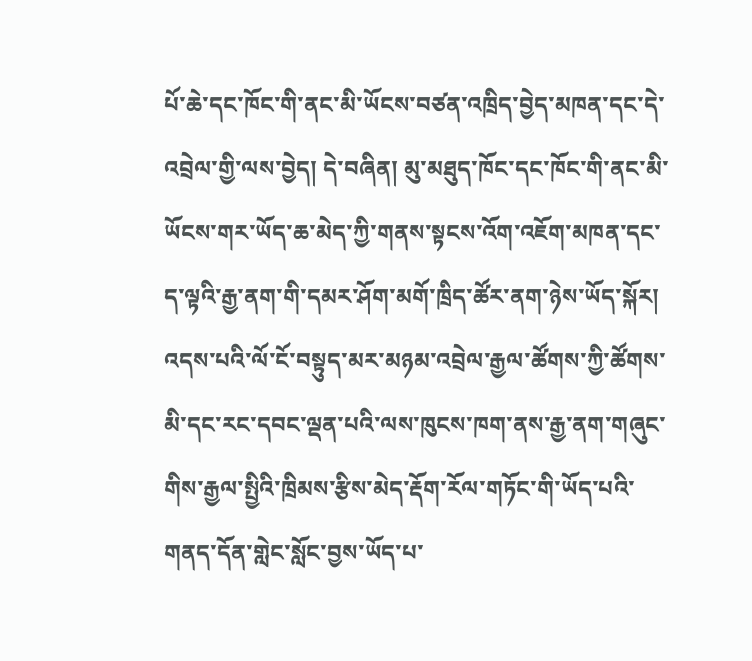པོ་ཆེ་དང་ཁོང་གི་ནང་མི་ཡོངས་བཙན་འཁྲིད་བྱེད་མཁན་དང་དེ་འབྲེལ་གྱི་ལས་བྱེད། དེ་བཞིན། མུ་མཐུད་ཁོང་དང་ཁོང་གི་ནང་མི་ཡོངས་གར་ཡོད་ཆ་མེད་ཀྱི་གནས་སྟངས་འོག་འཇོག་མཁན་དང་ད་ལྟའི་རྒྱ་ནག་གི་དམར་ཤོག་མགོ་ཁྲིད་ཚོར་ནག་ཉེས་ཡོད་སྐོར། འདས་པའི་ལོ་ངོ་བསྟུད་མར་མཉམ་འབྲེལ་རྒྱལ་ཚོགས་ཀྱི་ཚོགས་མི་དང་རང་དབང་ལྡན་པའི་ལས་ཁུངས་ཁག་ནས་རྒྱ་ནག་གཞུང་གིས་རྒྱལ་སྤྱིའི་ཁྲིམས་རྩིས་མེད་རྡོག་རོལ་གཏོང་གི་ཡོད་པའི་གནད་དོན་གླེང་སློང་བྱས་ཡོད་པ་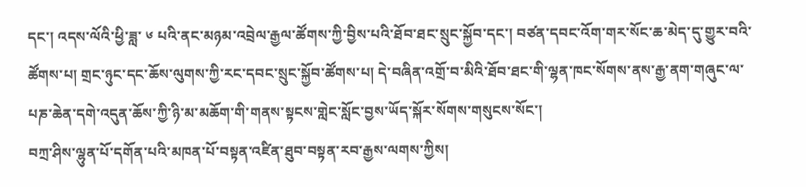དང་། འདས་ལོའི་ཕྱི་ཟླ་ ༦ པའི་ནང་མཉམ་འབྲེལ་རྒྱལ་ཚོགས་ཀྱི་བྱིས་པའི་ཐོབ་ཐང་སྲུང་སྐྱོབ་དང་། བཙན་དབང་འོག་གར་སོང་ཆ་མེད་དུ་གྱུར་བའི་ཚོགས་པ། གྲང་ཉུང་དང་ཆོས་ལུགས་ཀྱི་རང་དབང་སྲུང་སྐྱོབ་ཚོགས་པ། དེ་བཞིན་འགྲོ་བ་མིའི་ཐོབ་ཐང་གི་ལྷན་ཁང་སོགས་ནས་རྒྱ་ནག་གཞུང་ལ་པཎ་ཆེན་དགེ་འདུན་ཆོས་ཀྱི་ཉི་མ་མཆོག་གི་གནས་སྟངས་གླེང་སློང་བྱས་ཡོད་སྐོར་སོགས་གསུངས་སོང་།
བཀྲ་ཤིས་ལྷུན་པོ་དགོན་པའི་མཁན་པོ་བསྟན་འཛིན་ཐུབ་བསྟན་རབ་རྒྱས་ལགས་ཀྱིས།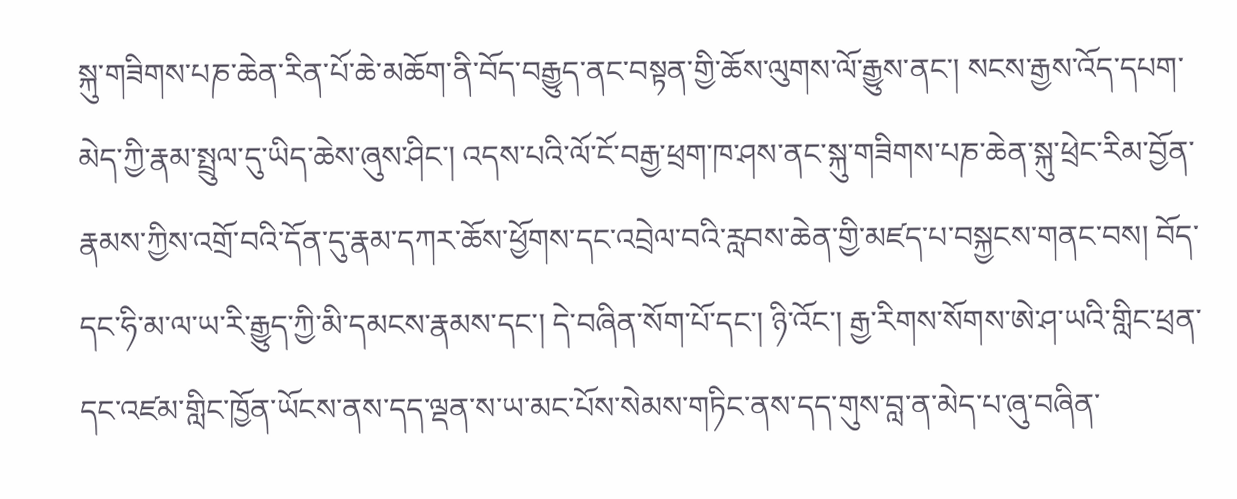སྐུ་གཟིགས་པཎ་ཆེན་རིན་པོ་ཆེ་མཆོག་ནི་བོད་བརྒྱུད་ནང་བསྟན་གྱི་ཆོས་ལུགས་ལོ་རྒྱུས་ནང་། སངས་རྒྱས་འོད་དཔག་མེད་ཀྱི་རྣམ་སྤྲུལ་དུ་ཡིད་ཆེས་ཞུས་ཤིང་། འདས་པའི་ལོ་ངོ་བརྒྱ་ཕྲག་ཁ་ཤས་ནང་སྐུ་གཟིགས་པཎ་ཆེན་སྐུ་ཕྲེང་རིམ་བྱོན་རྣམས་ཀྱིས་འགྲོ་བའི་དོན་དུ་རྣམ་དཀར་ཆོས་ཕྱོགས་དང་འབྲེལ་བའི་རླབས་ཆེན་གྱི་མཛད་པ་བསྐྱངས་གནང་བས། བོད་དང་ཧི་མ་ལ་ཡ་རི་རྒྱུད་ཀྱི་མི་དམངས་རྣམས་དང་། དེ་བཞིན་སོག་པོ་དང་། ཉི་འོང་། རྒྱ་རིགས་སོགས་ཨེ་ཤ་ཡའི་གླིང་ཕྲན་དང་འཛམ་གླིང་ཁྱོན་ཡོངས་ནས་དད་ལྡན་ས་ཡ་མང་པོས་སེམས་གཏིང་ནས་དད་གུས་བླ་ན་མེད་པ་ཞུ་བཞིན་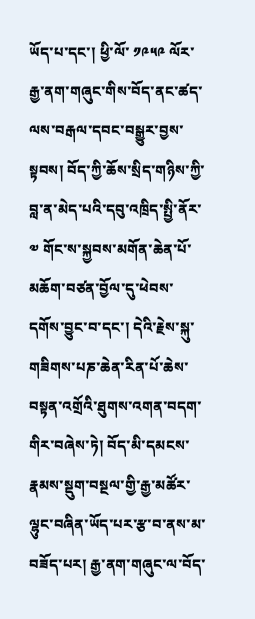ཡོད་པ་དང་། ཕྱི་ལོ་ ༡༩༥༩ ལོར་རྒྱ་ནག་གཞུང་གིས་བོད་ནང་ཚད་ལས་བརྒལ་དབང་བསྒྱུར་བྱས་སྟབས། བོད་ཀྱི་ཆོས་སྲིད་གཉིས་ཀྱི་བླ་ན་མེད་པའི་དབུ་འཁྲིད་སྤྱི་ནོར་ ༧ གོང་ས་སྐྱབས་མགོན་ཆེན་པོ་མཆོག་བཙན་བྱོལ་དུ་ཕེབས་དགོས་བྱུང་བ་དང་། དེའི་རྗེས་སྐུ་གཟིགས་པཎ་ཆེན་རིན་པོ་ཆེས་བསྟན་འགྲོའི་ཐུགས་འགན་བདག་གིར་བཞེས་ཏེ། བོད་མི་དམངས་རྣམས་སྡུག་བསྔལ་གྱི་རྒྱ་མཚོར་ལྷུང་བཞིན་ཡོད་པར་རྩ་བ་ནས་མ་བཟོད་པར། རྒྱ་ནག་གཞུང་ལ་བོད་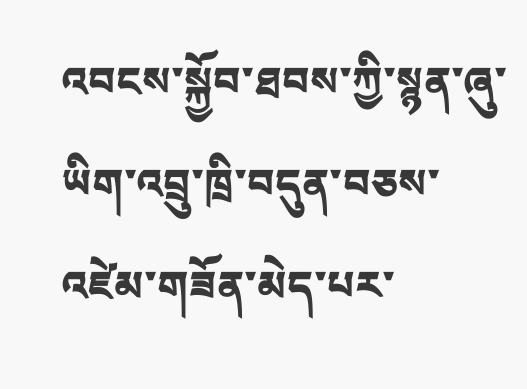འབངས་སྐྱོབ་ཐབས་ཀྱི་སྙན་ཞུ་ཡིག་འབྲུ་ཁྲི་བདུན་བཅས་འཛེམ་གཟོན་མེད་པར་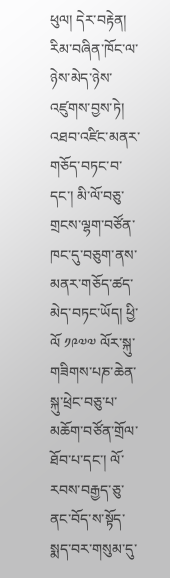ཕུལ། དེར་བརྟེན། རིམ་བཞིན་ཁོང་ལ་ཉེས་མེད་ཉེས་འཛུགས་བྱས་ཏེ། འཐབ་འཛིང་མནར་གཅོད་བཏང་བ་དང་། མི་ལོ་བཅུ་གྲངས་ལྷག་བཙོན་ཁང་དུ་བཅུག་ནས་མནར་གཅོད་ཚད་མེད་བཏང་ཡོད། ཕྱི་ལོ ༡༩༧༧ ལོར་སྐུ་གཟིགས་པཎ་ཆེན་སྐུ་ཕྲེང་བཅུ་པ་མཆོག་བཙོན་གྲོལ་ཐོབ་པ་དང་། ལོ་རབས་བརྒྱད་ཅུ་ནང་བོད་ས་སྟོད་སྨད་བར་གསུམ་དུ་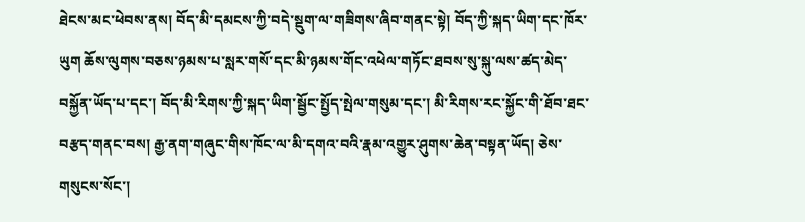ཐེངས་མང་ཕེབས་ནས། བོད་མི་དམངས་ཀྱི་བདེ་སྡུག་ལ་གཟིགས་ཞིབ་གནང་སྟེ། བོད་ཀྱི་སྐད་ཡིག་དང་ཁོར་ཡུག ཆོས་ལུགས་བཅས་ཉམས་པ་སླར་གསོ་དང་མི་ཉམས་གོང་འཕེལ་གཏོང་ཐབས་སུ་སྐུ་ལས་ཚད་མེད་བསྐྱོན་ཡོད་པ་དང་། བོད་མི་རིགས་ཀྱི་སྐད་ཡིག་སྦྱོང་སྤྱོད་སྤེལ་གསུམ་དང་། མི་རིགས་རང་སྐྱོང་གི་ཐོབ་ཐང་བརྩད་གནང་བས། རྒྱ་ནག་གཞུང་གིས་ཁོང་ལ་མི་དགའ་བའི་རྣམ་འགྱུར་ཤུགས་ཆེན་བསྟན་ཡོད། ཅེས་གསུངས་སོང་།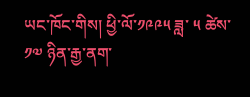ཡང་ཁོང་གིས། ཕྱི་ལོ་༡༩༩༥ ཟླ་ ༥ ཚེས་ ༡༧ ཉིན་རྒྱ་ནག་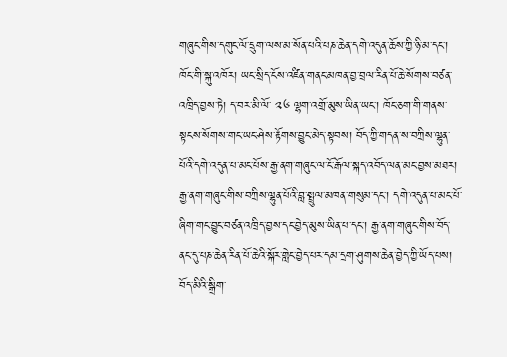གཞུང་གིས་དགུང་ལོ་དྲུག་ལས་མ་སོན་པའི་པཎ་ཆེན་དགེ་འདུན་ཆོས་ཀྱི་ཉི་མ་དང་། ཁོང་གི་སྐུ་འཁོར། ཡང་སྲིད་ངོས་འཛིན་གནང་མཁན་བྱ་བྲལ་རིན་པོ་ཆེ་སོགས་བཙན་འཁྲིད་བྱས་ཏེ། ད་བར་མི་ལོ་ ༢༦ ལྷག་འགྲོ་མུས་ཡིན་ཡང་། ཁོང་ཅག་གི་གནས་སྟངས་སོགས་གང་ཡང་ཤེས་རྟོགས་བྱུང་མེད་སྟབས། བོད་ཀྱི་གདན་ས་བཀྲིས་ལྷུན་པོའི་དགེ་འདུན་པ་མང་པོས་རྒྱ་ནག་གཞུང་ལ་ངོ་རྒོལ་སྐད་འབོད་ལན་མང་བྱས་མཐར། རྒྱ་ནག་གཞུང་གིས་བཀྲིས་ལྷུན་པོའི་བླ་སྤྲུལ་མཁན་གསུམ་དང་། དགེ་འདུན་པ་མང་པོ་ཞིག་གང་བྱུང་བཙན་འཁྲིད་བྱས་དང་བྱེད་མུས་ཡིན་པ་དང་། རྒྱ་ནག་གཞུང་གིས་བོད་ནང་དུ་པཎ་ཆེན་རིན་པོ་ཆེའི་སྐོར་གླེང་བྱེད་པར་དམ་དྲག་ཤུགས་ཆེན་བྱེད་ཀྱི་ཡོད་པས། བོད་མིའི་སྒྲིག་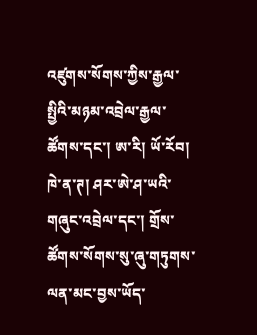འཛུགས་སོགས་ཀྱིས་རྒྱལ་སྤྱིའི་མཉམ་འབྲེལ་རྒྱལ་ཚོགས་དང་། ཨ་རི། ཡོ་རོབ། ཁེ་ན་ཊ། ཤར་ཨེ་ཤ་ཡའི་གཞུང་འབྲེལ་དང་། གྲོས་ཚོགས་སོགས་སུ་ཞུ་གཏུགས་ལན་མང་བྱས་ཡོད་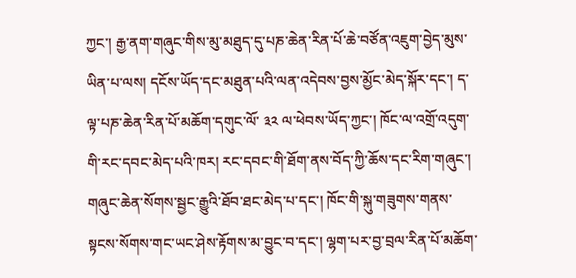ཀྱང་། རྒྱ་ནག་གཞུང་གིས་མུ་མཐུད་དུ་པཎ་ཆེན་རིན་པོ་ཆེ་བཙོན་འཇུག་བྱེད་མུས་ཡིན་པ་ལས། དངོས་ཡོད་དང་མཐུན་པའི་ལན་འདེབས་བྱས་མྱོང་མེད་སྐོར་དང་། ད་ལྟ་པཎ་ཆེན་རིན་པོ་མཆོག་དགུང་ལོ་ ༣༢ ལ་ཕེབས་ཡོད་ཀྱང་། ཁོང་ལ་འགྲོ་འདུག་གི་རང་དབང་མེད་པའི་ཁར། རང་དབང་གི་ཐོག་ནས་བོད་ཀྱི་ཆོས་དང་རིག་གཞུང་། གཞུང་ཆེན་སོགས་སྦྱང་རྒྱུའི་ཐོབ་ཐང་མེད་པ་དང་། ཁོང་གི་སྐུ་གཟུགས་གནས་སྟངས་སོགས་གང་ཡང་ཤེས་རྟོགས་མ་བྱུང་བ་དང་། ལྷག་པར་བྱ་བྲལ་རིན་པོ་མཆོག་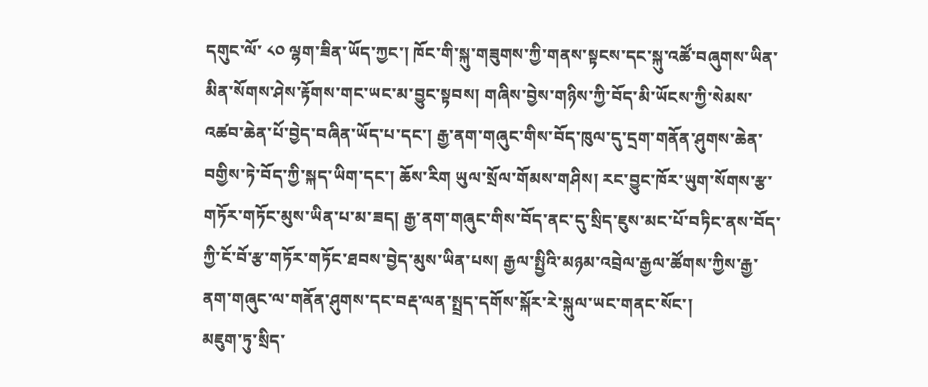དགུང་ལོ་ ༨༠ ལྷག་ཟིན་ཡོད་ཀྱང་། ཁོང་གི་སྐུ་གཟུགས་ཀྱི་གནས་སྟངས་དང་སྐུ་འཚོ་བཞུགས་ཡིན་མིན་སོགས་ཤེས་རྟོགས་གང་ཡང་མ་བྱུང་སྟབས། གཞིས་བྱེས་གཉིས་ཀྱི་བོད་མི་ཡོངས་ཀྱི་སེམས་འཚབ་ཆེན་པོ་བྱེད་བཞིན་ཡོད་པ་དང་། རྒྱ་ནག་གཞུང་གིས་བོད་ཁུལ་དུ་དྲག་གནོན་ཤུགས་ཆེན་བགྱིས་ཏེ་བོད་ཀྱི་སྐད་ཡིག་དང་། ཆོས་རིག ཡུལ་སྲོལ་གོམས་གཤིས། རང་བྱུང་ཁོར་ཡུག་སོགས་རྩ་གཏོར་གཏོང་མུས་ཡིན་པ་མ་ཟད། རྒྱ་ནག་གཞུང་གིས་བོད་ནང་དུ་སྲིད་ཇུས་མང་པོ་བཏིང་ནས་བོད་ཀྱི་ངོ་བོ་རྩ་གཏོར་གཏོང་ཐབས་བྱེད་མུས་ཡིན་པས། རྒྱལ་སྤྱིའི་མཉམ་འབྲེལ་རྒྱལ་ཚོགས་ཀྱིས་རྒྱ་ནག་གཞུང་ལ་གནོན་ཤུགས་དང་བརྡ་ལན་སྤྲད་དགོས་སྐོར་རེ་སྐུལ་ཡང་གནང་སོང་།
མཇུག་ཏུ་སྲིད་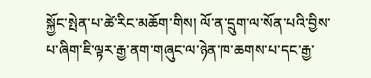སྐྱོང་སྤེན་པ་ཚེ་རིང་མཆོག་གིས། ལོ་ན་དྲུག་ལ་སོན་པའི་བྱིས་པ་ཞིག་ཇི་ལྟར་རྒྱ་ནག་གཞུང་ལ་ཉེན་ཁ་ཆགས་པ་དང་རྒྱ་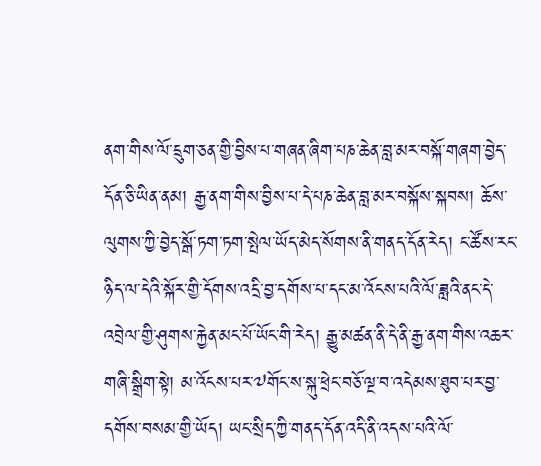ནག་གིས་ལོ་དྲུག་ཅན་གྱི་བྱིས་པ་གཞན་ཞིག་པཎ་ཆེན་བླ་མར་བསྐོ་གཞག་བྱེད་དོན་ཅི་ཡིན་ནམ། རྒྱ་ནག་གིས་བྱིས་པ་དེ་པཎ་ཆེན་བླ་མར་བསྐོས་སྐབས། ཆོས་ལུགས་ཀྱི་བྱེད་སྒོ་ཏག་ཏག་སྤེལ་ཡོད་མེད་སོགས་ནི་གནད་དོན་རེད། ང་ཚོས་རང་ཉིད་ལ་དེའི་སྐོར་གྱི་དོགས་འདྲི་བྱ་དགོས་པ་དང་མ་འོངས་པའི་ལོ་ཟླའི་ནང་དེ་འབྲེལ་གྱི་ཤུགས་རྐྱེན་མང་པོ་ཡོང་གི་རེད། རྒྱུ་མཚན་ནི་དེ་ནི་རྒྱ་ནག་གིས་འཆར་གཞི་སྒྲིག་སྟེ། མ་འོངས་པར་༧གོང་ས་སྐུ་ཕྲེང་བཅོ་ལྔ་བ་འདེམས་ཐུབ་པར་བྱ་དགོས་བསམ་གྱི་ཡོད། ཡང་སྲིད་ཀྱི་གནད་དོན་འདི་ནི་འདས་པའི་ལོ་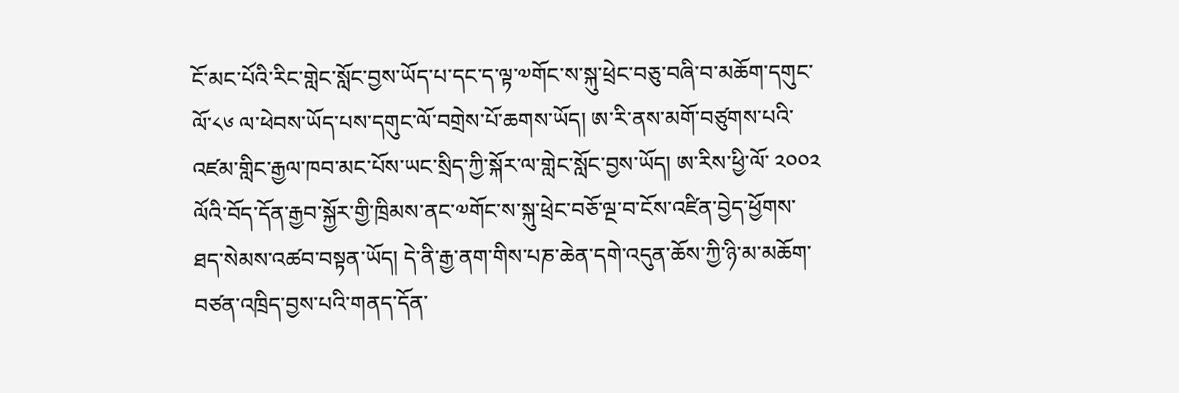ངོ་མང་པོའི་རིང་གླེང་སློང་བྱས་ཡོད་པ་དང་ད་ལྟ་༧གོང་ས་སྐུ་ཕྲེང་བཅུ་བཞི་བ་མཆོག་དགུང་ལོ་༨༦ ལ་ཕེབས་ཡོད་པས་དགུང་ལོ་བགྲེས་པོ་ཆགས་ཡོད། ཨ་རི་ནས་མགོ་བཙུགས་པའི་འཛམ་གླིང་རྒྱལ་ཁབ་མང་པོས་ཡང་སྲིད་ཀྱི་སྐོར་ལ་གླེང་སློང་བྱས་ཡོད། ཨ་རིས་ཕྱི་ལོ་ ༢༠༠༢ ལོའི་བོད་དོན་རྒྱབ་སྐྱོར་གྱི་ཁྲིམས་ནང་༧གོང་ས་སྐུ་ཕྲེང་བཅོ་ལྔ་བ་ངོས་འཛིན་བྱེད་ཕྱོགས་ཐད་སེམས་འཚབ་བསྟན་ཡོད། དེ་ནི་རྒྱ་ནག་གིས་པཎ་ཆེན་དགེ་འདུན་ཆོས་ཀྱི་ཉི་མ་མཆོག་བཙན་འཁྲིད་བྱས་པའི་གནད་དོན་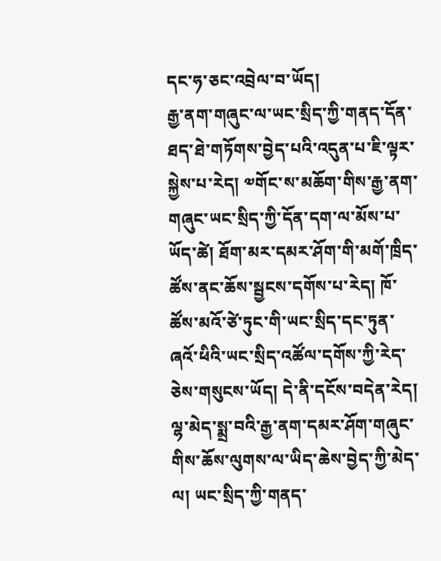དང་ཧ་ཅང་འབྲེལ་བ་ཡོད།
རྒྱ་ནག་གཞུང་ལ་ཡང་སྲིད་ཀྱི་གནད་དོན་ཐད་ཐེ་གཏོགས་བྱེད་པའི་འདུན་པ་ཇི་ལྟར་སྐྱེས་པ་རེད། ༧གོང་ས་མཆོག་གིས་རྒྱ་ནག་གཞུང་ཡང་སྲིད་ཀྱི་དོན་དག་ལ་མོས་པ་ཡོད་ཚེ། ཐོག་མར་དམར་ཤོག་གི་མགོ་ཁྲིད་ཚོས་ནང་ཆོས་སྦྱངས་དགོས་པ་རེད། ཁོ་ཚོས་མའོ་ཙེ་ཏུང་གི་ཡང་སྲིད་དང་ཏུན་ཞའོ་ཕིའི་ཡང་སྲིད་འཚོལ་དགོས་ཀྱི་རེད་ཅེས་གསུངས་ཡོད། དེ་ནི་དངོས་བདེན་རེད། ལྷ་མེད་སྨྲ་བའི་རྒྱ་ནག་དམར་ཤོག་གཞུང་གིས་ཆོས་ལུགས་ལ་ཡིད་ཆེས་བྱེད་ཀྱི་མེད་ལ། ཡང་སྲིད་ཀྱི་གནད་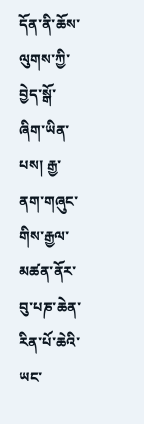དོན་ནི་ཆོས་ལུགས་ཀྱི་བྱེད་སྒོ་ཞིག་ཡིན་པས། རྒྱ་ནག་གཞུང་གིས་རྒྱལ་མཚན་ནོར་བུ་པཎ་ཆེན་རིན་པོ་ཆེའི་ཡང་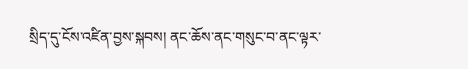སྲིད་དུ་ངོས་འཛིན་བྱས་སྐབས། ནང་ཆོས་ནང་གསུང་བ་ནང་ལྟར་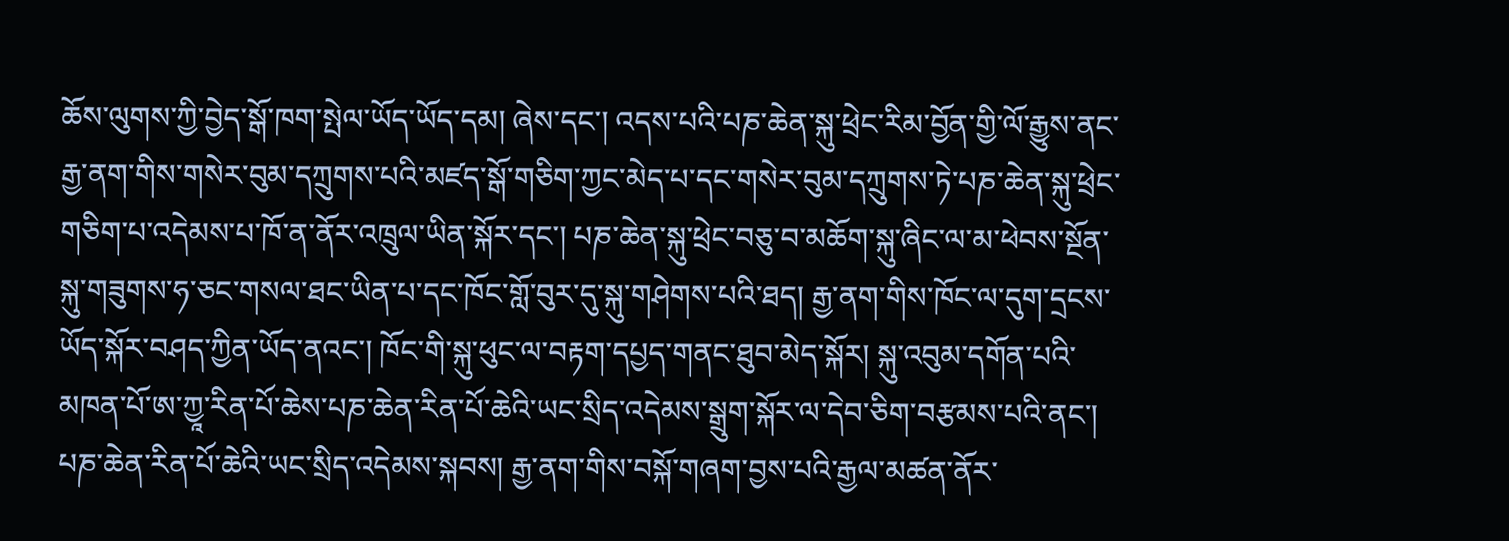ཆོས་ལུགས་ཀྱི་བྱེད་སྒོ་ཁག་སྤེལ་ཡོད་ཡོད་དམ། ཞེས་དང་། འདས་པའི་པཎ་ཆེན་སྐུ་ཕྲེང་རིམ་བྱོན་གྱི་ལོ་རྒྱུས་ནང་རྒྱ་ནག་གིས་གསེར་བུམ་དཀྲུགས་པའི་མཛད་སྒོ་གཅིག་ཀྱང་མེད་པ་དང་གསེར་བུམ་དཀྲུགས་ཏེ་པཎ་ཆེན་སྐུ་ཕྲེང་གཅིག་པ་འདེམས་པ་ཁོ་ན་ནོར་འཁྲུལ་ཡིན་སྐོར་དང་། པཎ་ཆེན་སྐུ་ཕྲེང་བཅུ་བ་མཆོག་སྐུ་ཞིང་ལ་མ་ཕེབས་སྔོན་སྐུ་གཟུགས་ཧ་ཅང་གསལ་ཐང་ཡིན་པ་དང་ཁོང་གློ་བུར་དུ་སྐུ་གཤེགས་པའི་ཐད། རྒྱ་ནག་གིས་ཁོང་ལ་དུག་དྲངས་ཡོད་སྐོར་བཤད་ཀྱིན་ཡོད་ནའང་། ཁོང་གི་སྐུ་ཕུང་ལ་བརྟག་དཔྱད་གནང་ཐུབ་མེད་སྐོར། སྐུ་འབུམ་དགོན་པའི་མཁན་པོ་ཨ་ཀྱཱ་རིན་པོ་ཆེས་པཎ་ཆེན་རིན་པོ་ཆེའི་ཡང་སྲིད་འདེམས་སྒྲུག་སྐོར་ལ་དེབ་ཅིག་བརྩམས་པའི་ནང་། པཎ་ཆེན་རིན་པོ་ཆེའི་ཡང་སྲིད་འདེམས་སྐབས། རྒྱ་ནག་གིས་བསྐོ་གཞག་བྱས་པའི་རྒྱལ་མཚན་ནོར་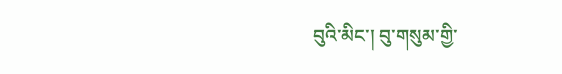བུའི་མིང་། བུ་གསུམ་གྱི་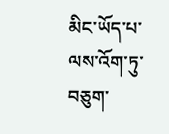མིང་ཡོད་པ་ལས་འོག་ཏུ་བཅུག་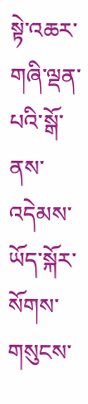སྟེ་འཆར་གཞི་ལྡན་པའི་སྒོ་ནས་འདེམས་ཡོད་སྐོར་སོགས་གསུངས་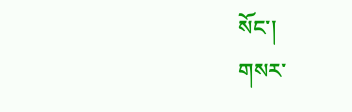སོང་།
གསར་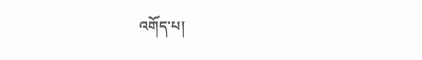འགོད་པ།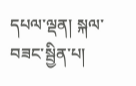དཔལ་ལྡན། སྐལ་བཟང་སྦྱིན་པ།